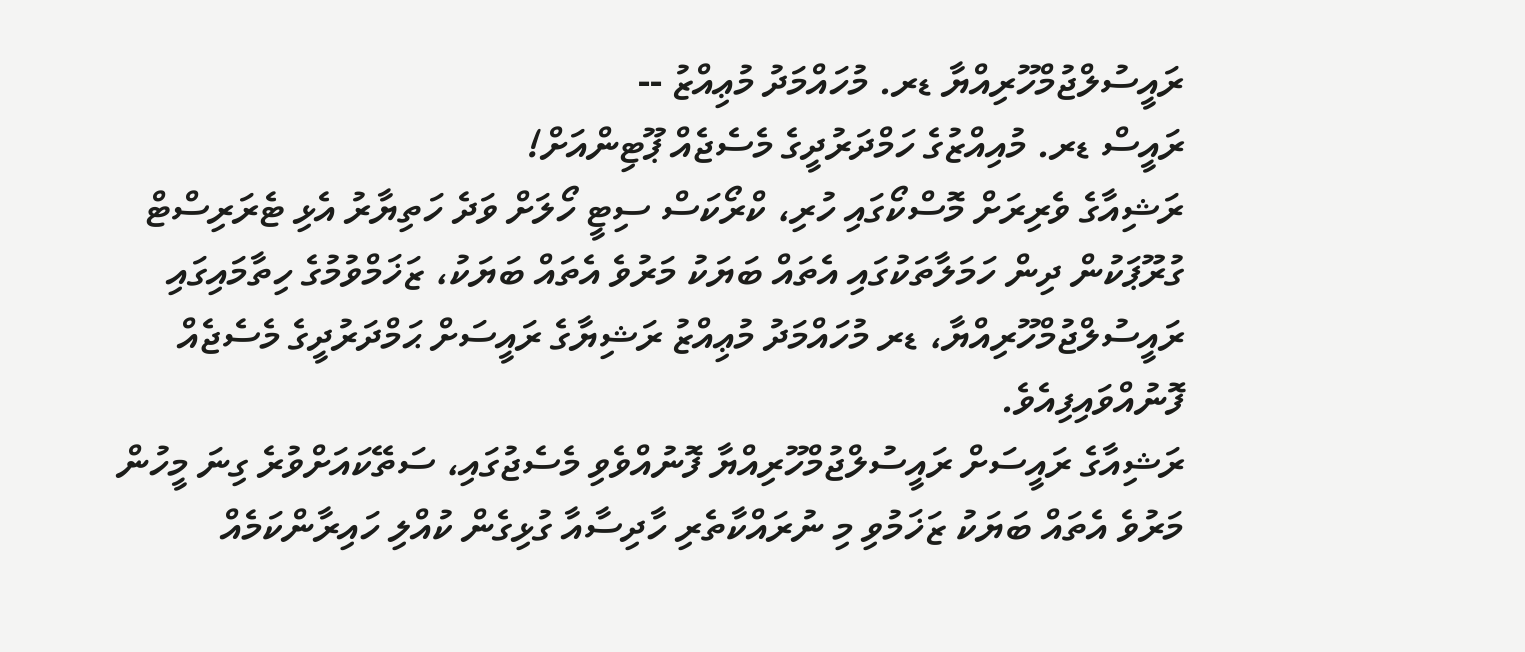ރައީސުލްޖުމްހޫރިއްޔާ ޑރ. މުހައްމަދު މުޢިއްޒު --
ރައީސް ޑރ. މުއިއްޒުގެ ހަމްދަރުދީގެ މެސެޖެއް ޕޫޓިންއަށް!
ރަޝިއާގެ ވެރިރަށް މޮސްކޯގައި ހުރި، ކްރޯކަސް ސިޓީ ހޯލަށް ވަދެ ހަތިޔާރު އެޅި ޓެރަރިސްޓް ގުރޫޕަކުން ދިން ހަމަލާތަކުގައި އެތައް ބަޔަކު މަރުވެ އެތައް ބަޔަކު، ޒަޚަމްވުމުގެ ހިތާމައިގައި ރައީސުލްޖުމްހޫރިއްޔާ، ޑރ މުހައްމަދު މުޢިއްޒު ރަޝިޔާގެ ރައީސަށް ޙަމްދަރުދީގެ މެސެޖެއް ފޮނުއްވައިފިއެވެ.
ރަޝިއާގެ ރައީސަށް ރައީސުލްޖުމްހޫރިއްޔާ ފޮނުއްވެވި މެސެޖުގައި، ސަތޭކައަށްވުރެ ގިނަ މީހުން މަރުވެ އެތައް ބަޔަކު ޒަޚަމުވި މި ނުރައްކާތެރި ހާދިސާއާ ގުޅިގެން ކުއްލި ހައިރާންކަމެއް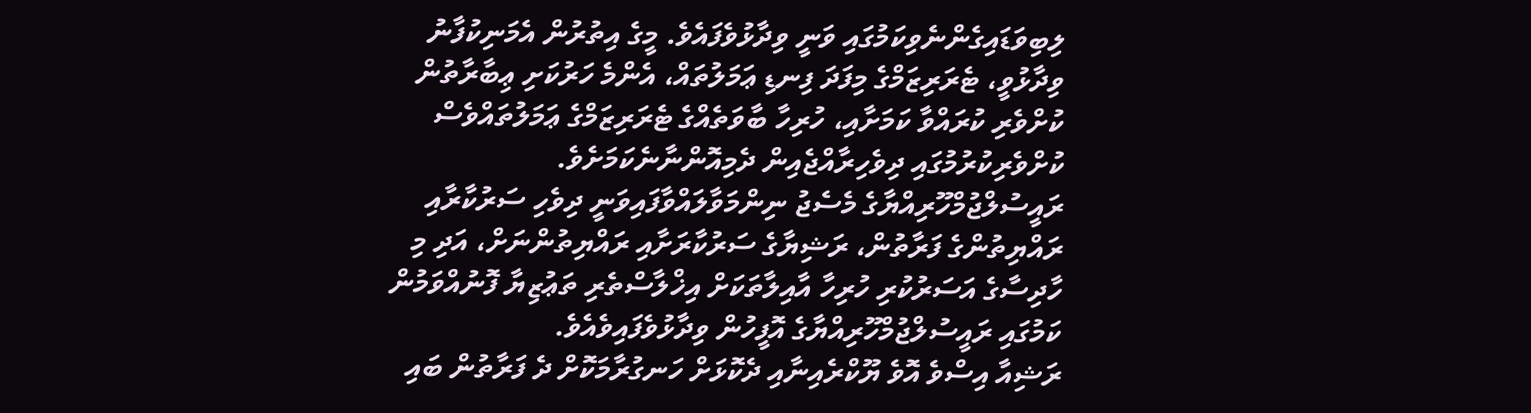ލިބިވަޑައިގެންނެވިކަމުގައި ވަނީ ވިދާޅުވެފައެވެ. މީގެ އިތުރުން އެމަނިކުފާނު ވިދާޅުވީ، ޓެރަރިޒަމްގެ މިފަދަ ފިނޑި ޢަމަލުތައް، އެންމެ ހަރުކަށި ޢިބާރާތުން ކުށްވެރި ކުރައްވާ ކަމަށާއި، ހުރިހާ ބާވަތެއްގެ ޓެރަރިޒަމްގެ ޢަމަލުތައްވެސް ކުށްވެރިކުރުމުގައި ދިވެހިރާއްޖެއިން ދެމިއޮންނާނެކަމަށެވެ.
ރައީސުލްޖުމްހޫރިއްޔާގެ މެސެޖު ނިންމަވާލައްވާފައިވަނީ ދިވެހި ސަރުކާރާއި ރައްޔިތުންގެ ފަރާތުން، ރަޝިޔާގެ ސަރުކާރަށާއި ރައްޔިތުންނަށް، އަދި މި ހާދިސާގެ އަސަރުކުރި ހުރިހާ އާއިލާތަކަށް އިޚްލާސްތެރި ތަޢުޒިޔާ ފޮނުއްވަމުން ކަމުގައި ރައީސުލްޖުމްހޫރިއްޔާގެ އޮފީހުން ވިދާޅުވެފައިވެއެވެ.
ރަޝިއާ އިސްވެ އޮވެ ޔޫކްރެއިނާއި ދެކޮޅަށް ހަނގުރާމަކޮށް ދެ ފަރާތުން ބައި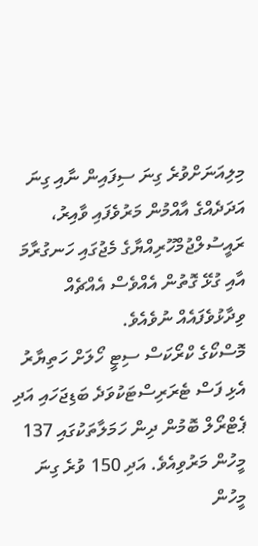މިލިއަނަށްވުރެ ގިނަ ސިފައިން ނާއި ގިނަ އަދަދެއްގެ އާއްމުން މަރުވެފައި ވާއިރު، ރައީސުލްޖުމްހޫރިއްޔާގެ މެޖުގައި ހަނގުރާމަ އާއި ގުޅޭ ގޮތުން އެއްވެސް އެއްޗެއް ވިދާޅުވެފައެއް ނުވެއެވެ.
މޮސްކޯގެ ކްރޯކަސް ސިޓީ ހޯލަށް ހަތިޔާރު އެޅި ފަސް ޓެރަރިސްޓަކުވަދެ ބަޑިޖަހައި އަދި ޕެޓްރޯލް ބޮމުން ދިން ހަމަލާތަކުގައި 137 މީހުން މަރުވިއެވެ. އަދި 150 ވުރެ ގިނަ މީހުން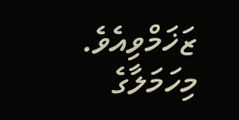ޒަޚަމްވިއެވެ.
މިހަމަލާގެ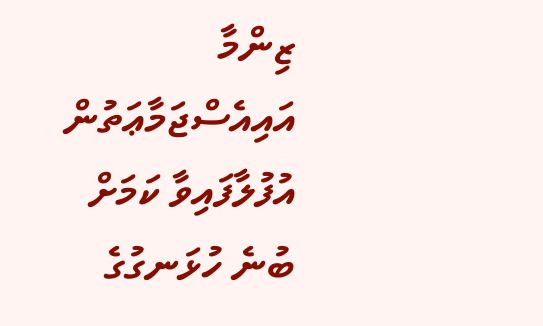ޒިންމާ އައިއެސްޖަމާޢަތުން އުފުލާފައިވާ ކަމަށް ބުނެ ހުޅަނގުގެ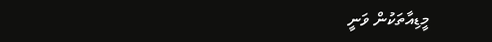މީޑިއާތަކުން ވަނީ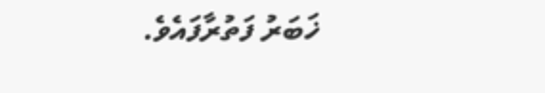ޚަބަރު ފަތުރާފައެވެ.